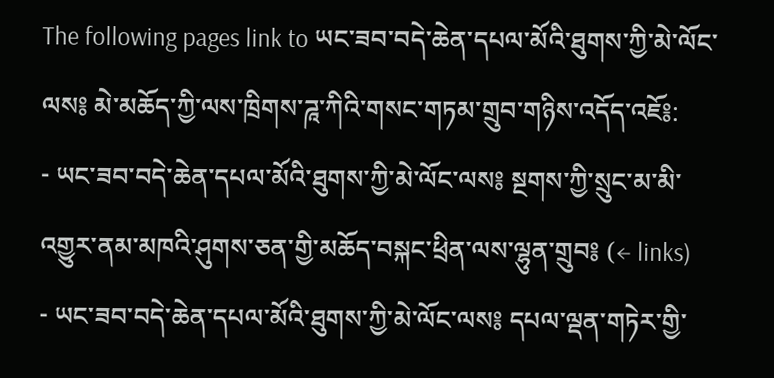The following pages link to ཡང་ཟབ་བདེ་ཆེན་དཔལ་མོའི་ཐུགས་ཀྱི་མེ་ལོང་ལས༔ མེ་མཆོད་ཀྱི་ལས་ཁྲིགས་ཌཱ་ཀིའི་གསང་གཏམ་གྲུབ་གཉིས་འདོད་འཇོ༔:
- ཡང་ཟབ་བདེ་ཆེན་དཔལ་མོའི་ཐུགས་ཀྱི་མེ་ལོང་ལས༔ སྔགས་ཀྱི་སྲུང་མ་མི་འགྱུར་ནམ་མཁའི་ཤུགས་ཅན་གྱི་མཆོད་བསྐང་ཕྲིན་ལས་ལྷུན་གྲུབ༔ (← links)
- ཡང་ཟབ་བདེ་ཆེན་དཔལ་མོའི་ཐུགས་ཀྱི་མེ་ལོང་ལས༔ དཔལ་ལྡན་གཏེར་གྱི་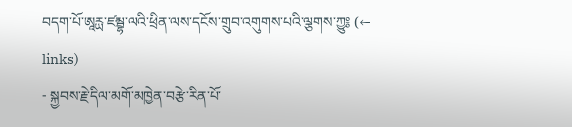བདག་པོ་ཨཱརྻ་ཛམྦྷ་ལའི་ཕྲིན་ལས་དངོས་གྲུབ་འགུགས་པའི་ལྕགས་ཀྱུ༔ (← links)
- སྐྱབས་རྗེ་དིལ་མགོ་མཁྱེན་བརྩེ་རིན་པོ་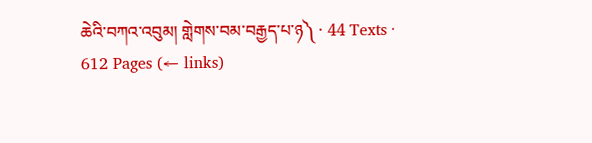ཆེའི་བཀའ་འབུམ། གླེགས་བམ་བརྒྱད་པ་ཉ༽ · 44 Texts · 612 Pages (← links)